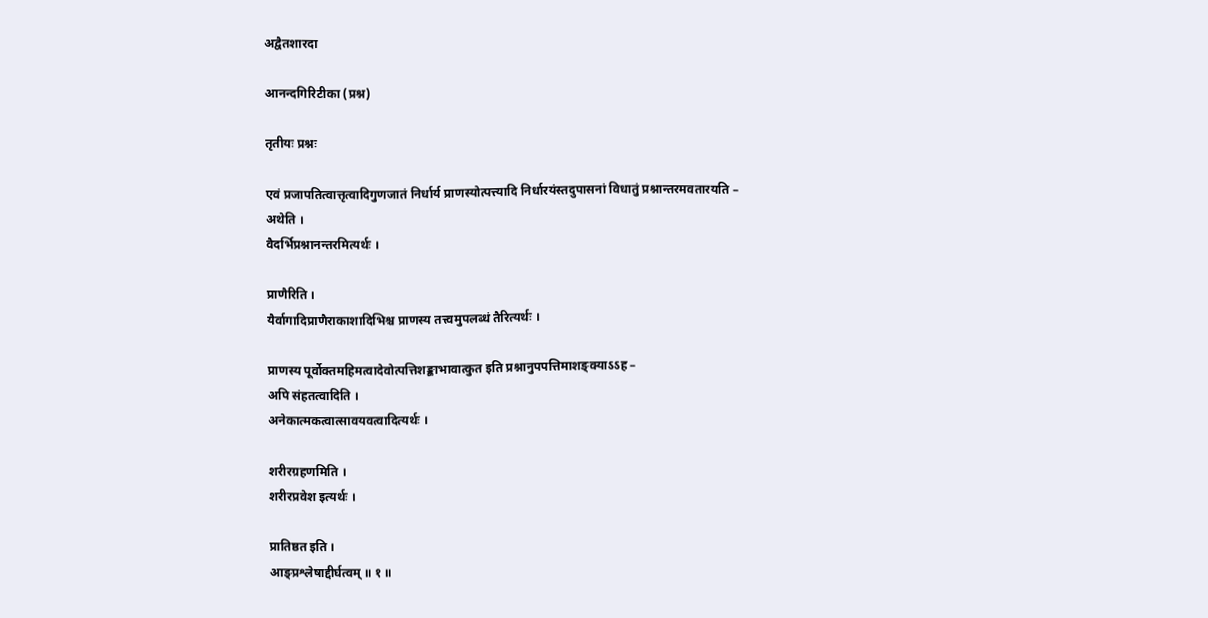अद्वैतशारदा

आनन्दगिरिटीका (प्रश्न)

तृतीयः प्रश्नः

एवं प्रजापतित्वात्तृत्वादिगुणजातं निर्धार्य प्राणस्योत्पत्त्यादि निर्धारयंस्तदुपासनां विधातुं प्रश्नान्तरमवतारयति –
अथेति ।
वैदर्भिप्रश्नानन्तरमित्यर्थः ।

प्राणैरिति ।
यैर्वागादिप्राणैराकाशादिभिश्च प्राणस्य तत्त्वमुपलब्धं तैरित्यर्थः ।

प्राणस्य पूर्वोक्तमहिमत्वादेवोत्पत्तिशङ्काभावात्कुत इति प्रश्नानुपपत्तिमाशङ्क्याऽऽह –
अपि संहतत्वादिति ।
अनेकात्मकत्वात्सावयवत्वादित्यर्थः ।

शरीरग्रहणमिति ।
शरीरप्रवेश इत्यर्थः ।

प्रातिष्ठत इति ।
आङ्प्रश्लेषाद्दीर्घत्वम् ॥ १ ॥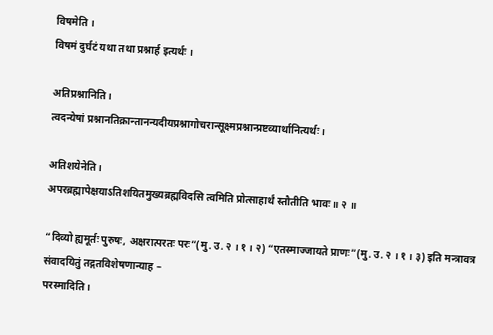विषमेति ।
विषमं दुर्घटं यथा तथा प्रश्नार्ह इत्यर्थः ।

अतिप्रश्नानिति ।
त्वदन्येषां प्रश्नानतिक्रान्तानन्यदीयप्रश्नागोचरान्सूक्ष्मप्रश्नान्प्रष्टव्यार्थानित्यर्थः ।

अतिशयेनेति ।
अपरब्रह्मापेक्षयाऽतिशयितमुख्यब्रह्मविदसि त्वमिति प्रोत्साहार्थं स्तौतीति भावः ॥ २ ॥

“दिव्यो ह्यमूर्तः पुरुषः, अक्षरात्परतः परः”(मु. उ. २ । १ । २) “एतस्माज्जायते प्राणः”(मु. उ. २ । १ । ३) इति मन्त्रावत्र संवादयितुं तद्गतविशेषणान्याह –
परस्मादिति ।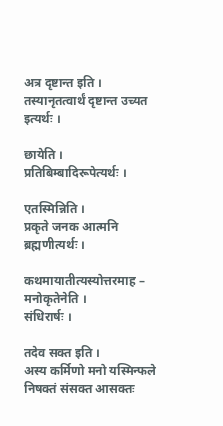अत्र दृष्टान्त इति ।
तस्यानृतत्वार्थं दृष्टान्त उच्यत इत्यर्थः ।

छायेति ।
प्रतिबिम्बादिरूपेत्यर्थः ।

एतस्मिन्निति ।
प्रकृते जनक आत्मनि ब्रह्मणीत्यर्थः ।

कथमायातीत्यस्योत्तरमाह –
मनोकृतेनेति ।
संधिरार्षः ।

तदेव सक्त इति ।
अस्य कर्मिणो मनो यस्मिन्फले निषक्तं संसक्त आसक्तः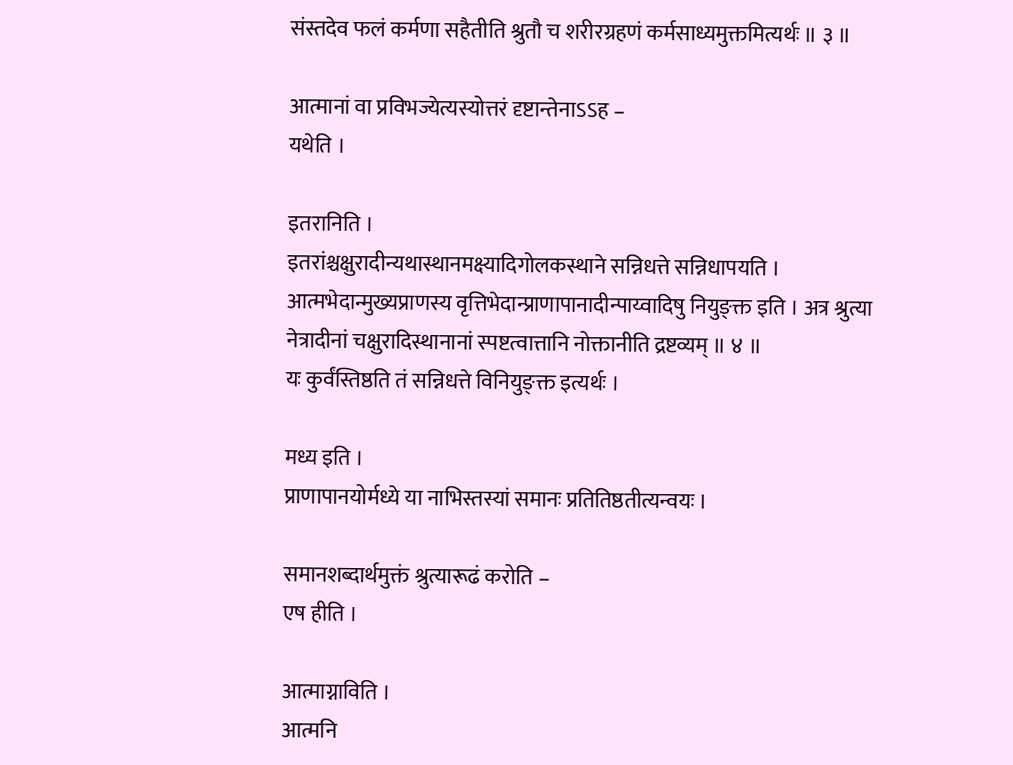संस्तदेव फलं कर्मणा सहैतीति श्रुतौ च शरीरग्रहणं कर्मसाध्यमुक्तमित्यर्थः ॥ ३ ॥

आत्मानां वा प्रविभज्येत्यस्योत्तरं दृष्टान्तेनाऽऽह –
यथेति ।

इतरानिति ।
इतरांश्चक्षुरादीन्यथास्थानमक्ष्यादिगोलकस्थाने सन्निधत्ते सन्निधापयति । आत्मभेदान्मुख्यप्राणस्य वृत्तिभेदान्प्राणापानादीन्पाय्वादिषु नियुङ्क्त इति । अत्र श्रुत्या नेत्रादीनां चक्षुरादिस्थानानां स्पष्टत्वात्तानि नोक्तानीति द्रष्टव्यम् ॥ ४ ॥
यः कुर्वंस्तिष्ठति तं सन्निधत्ते विनियुङ्क्त इत्यर्थः ।

मध्य इति ।
प्राणापानयोर्मध्ये या नाभिस्तस्यां समानः प्रतितिष्ठतीत्यन्वयः ।

समानशब्दार्थमुक्तं श्रुत्यारूढं करोति –
एष हीति ।

आत्माग्नाविति ।
आत्मनि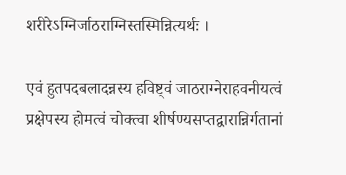शरीरेऽग्निर्जाठराग्निस्तस्मिन्नित्यर्थः ।

एवं हुतपदबलादन्नस्य हविष्ट्वं जाठराग्नेराहवनीयत्वं प्रक्षेपस्य होमत्वं चोक्त्वा शीर्षण्यसप्तद्वारान्निर्गतानां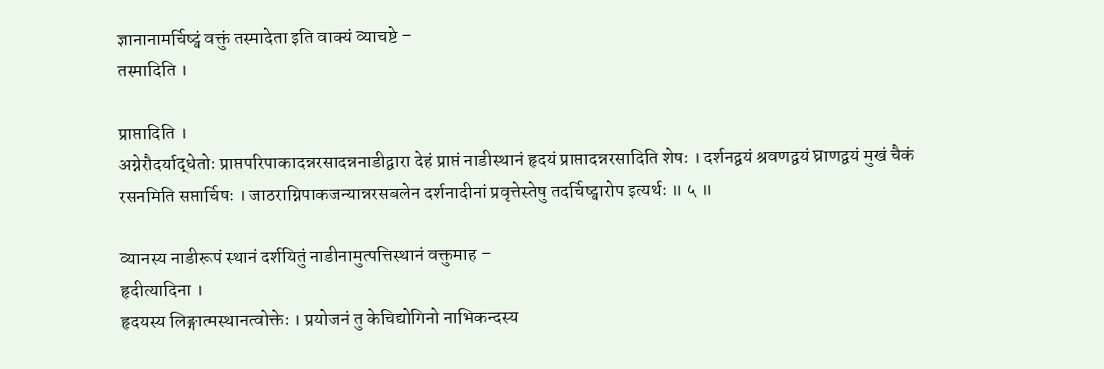ज्ञानानामर्चिष्ट्वं वक्तुं तस्मादेता इति वाक्यं व्याचष्टे –
तस्मादिति ।

प्राप्तादिति ।
अग्नेरौदर्याद्धेतोः प्राप्तपरिपाकादन्नरसादन्ननाडीद्वारा देहं प्राप्तं नाडीस्थानं हृदयं प्राप्तादन्नरसादिति शेषः । दर्शनद्वयं श्रवणद्वयं घ्राणद्वयं मुखं चैकं रसनमिति सप्तार्चिषः । जाठराग्निपाकजन्यान्नरसबलेन दर्शनादीनां प्रवृत्तेस्तेषु तदर्चिष्ट्वारोप इत्यर्थः ॥ ५ ॥

व्यानस्य नाडीरूपं स्थानं दर्शयितुं नाडीनामुत्पत्तिस्थानं वक्तुमाह –
हृदीत्यादिना ।
हृदयस्य लिङ्गात्मस्थानत्वोक्तेः । प्रयोजनं तु केचिद्योगिनो नाभिकन्दस्य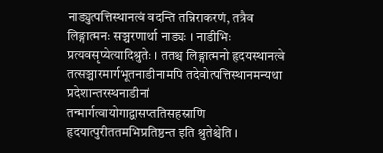नाड्युत्पत्तिस्थानत्वं वदन्ति तन्निराकरणं, तत्रैव लिङ्गात्मनः सञ्चरणार्था नाड्यः । नाडीभिः प्रत्यवसृप्येत्यादिश्रुतेः । ततश्च लिङ्गात्मनो हृदयस्थानत्वे तत्सञ्चारमार्गभूतनाडीनामपि तदेवोत्पत्तिस्थानमन्यथा प्रदेशान्तरस्थनाडीनां तन्मार्गत्वायोगाद्वासप्ततिसहस्राणि हृदयात्पुरीततमभिप्रतिष्ठन्त इति श्रुतेश्चेति ।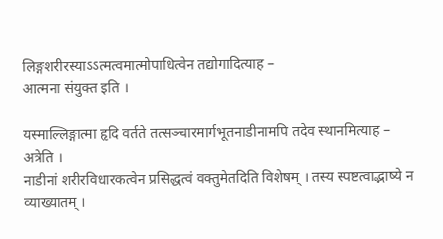लिङ्गशरीरस्याऽऽत्मत्वमात्मोपाधित्वेन तद्योगादित्याह –
आत्मना संयुक्त इति ।

यस्माल्लिङ्गात्मा हृदि वर्तते तत्सञ्चारमार्गभूतनाडीनामपि तदेव स्थानमित्याह –
अत्रेति ।
नाडीनां शरीरविधारकत्वेन प्रसिद्धत्वं वक्तुमेतदिति विशेषम् । तस्य स्पष्टत्वाद्भाष्ये न व्याख्यातम् ।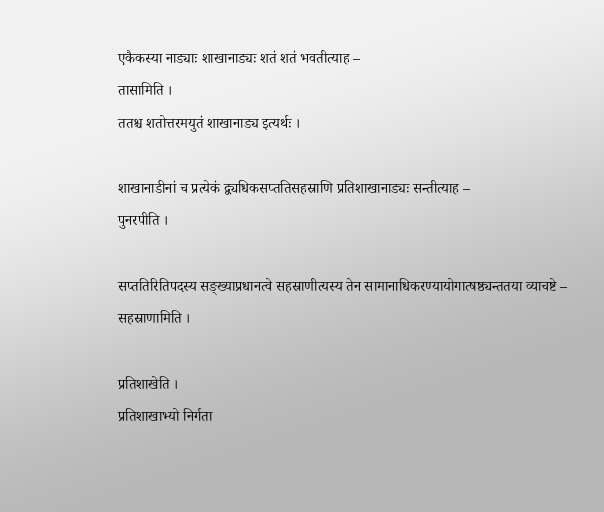एकैकस्या नाड्याः शाखानाड्यः शतं शतं भवतीत्याह –
तासामिति ।
ततश्च शतोत्तरमयुतं शाखानाड्य इत्यर्थः ।

शाखानाडीनां च प्रत्येकं द्व्यधिकसप्ततिसहस्राणि प्रतिशाखानाड्यः सन्तीत्याह –
पुनरपीति ।

सप्ततिरितिपदस्य सङ्ख्याप्रधानत्वे सहस्राणीत्यस्य तेन सामानाधिकरण्यायोगात्षष्ठ्यन्ततया व्याचष्टे –
सहस्राणामिति ।

प्रतिशाखेति ।
प्रतिशाखाभ्यो निर्गता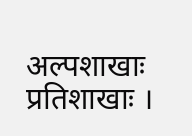अल्पशाखाः प्रतिशाखाः ।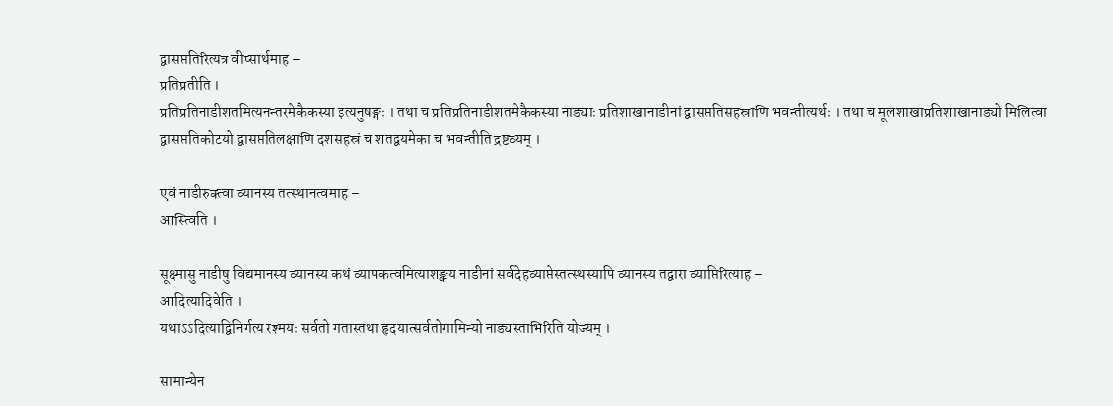द्वासप्ततिरित्यत्र वीप्सार्थमाह –
प्रतिप्रतीति ।
प्रतिप्रतिनाडीशतमित्यनन्तरमेकैकस्या इत्यनुषङ्गः । तथा च प्रतिप्रतिनाडीशतमेकैकस्या नाड्याः प्रतिशाखानाडीनां द्वासप्ततिसहस्राणि भवन्तीत्यर्थः । तथा च मूलशाखाप्रतिशाखानाड्यो मिलित्वा द्वासप्ततिकोटयो द्वासप्ततिलक्षाणि दशसहस्रं च शतद्वयमेका च भवन्तीति द्रष्टव्यम् ।

एवं नाडीरुक्त्वा व्यानस्य तत्स्थानत्वमाह –
आस्त्विति ।

सूक्ष्मासु नाडीषु विद्यमानस्य व्यानस्य कथं व्यापकत्वमित्याशङ्क्य नाडीनां सर्वदेहव्याप्तेस्तत्स्थस्यापि व्यानस्य तद्वारा व्याप्तिरित्याह –
आदित्यादिवेति ।
यथाऽऽदित्याद्विनिर्गत्य रश्मयः सर्वतो गतास्तथा हृदयात्सर्वतोगामिन्यो नाड्यस्ताभिरिति योज्यम् ।

सामान्येन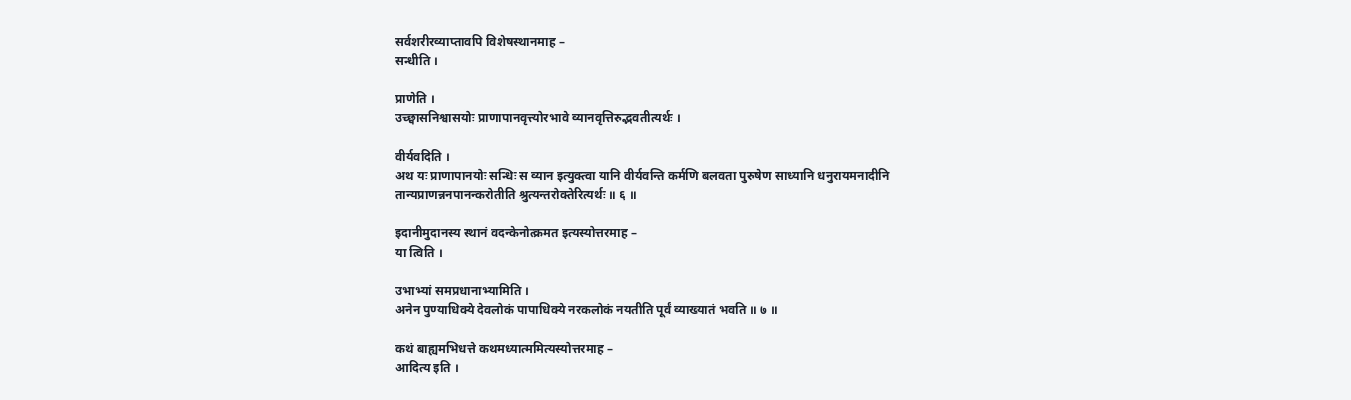सर्वशरीरव्याप्तावपि विशेषस्थानमाह –
सन्धीति ।

प्राणेति ।
उच्छ्वासनिश्वासयोः प्राणापानवृत्त्योरभावे व्यानवृत्तिरुद्भवतीत्यर्थः ।

वीर्यवदिति ।
अथ यः प्राणापानयोः सन्धिः स व्यान इत्युक्त्वा यानि वीर्यवन्ति कर्मणि बलवता पुरुषेण साध्यानि धनुरायमनादीनि तान्यप्राणन्ननपानन्करोतीति श्रुत्यन्तरोक्तेरित्यर्थः ॥ ६ ॥

इदानीमुदानस्य स्थानं वदन्केनोत्क्रमत इत्यस्योत्तरमाह –
या त्विति ।

उभाभ्यां समप्रधानाभ्यामिति ।
अनेन पुण्याधिक्ये देवलोकं पापाधिक्ये नरकलोकं नयतीति पूर्वं व्याख्यातं भवति ॥ ७ ॥

कथं बाह्यमभिधत्ते कथमध्यात्ममित्यस्योत्तरमाह –
आदित्य इति ।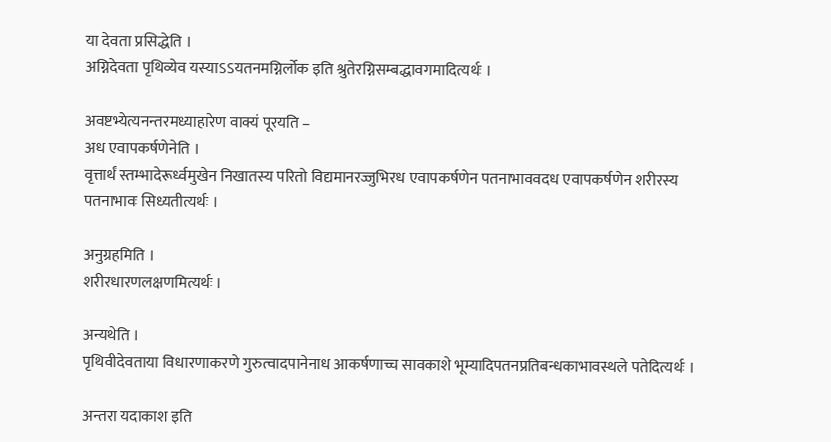या देवता प्रसिद्धेति ।
अग्निदेवता पृथिव्येव यस्याऽऽयतनमग्निर्लोक इति श्रुतेरग्निसम्बद्धावगमादित्यर्थः ।

अवष्टभ्येत्यनन्तरमध्याहारेण वाक्यं पूरयति –
अध एवापकर्षणेनेति ।
वृत्तार्थं स्तम्भादेरूर्ध्वमुखेन निखातस्य परितो विद्यमानरज्जुभिरध एवापकर्षणेन पतनाभाववदध एवापकर्षणेन शरीरस्य पतनाभावः सिध्यतीत्यर्थः ।

अनुग्रहमिति ।
शरीरधारणलक्षणमित्यर्थः ।

अन्यथेति ।
पृथिवीदेवताया विधारणाकरणे गुरुत्वादपानेनाध आकर्षणाच्च सावकाशे भूम्यादिपतनप्रतिबन्धकाभावस्थले पतेदित्यर्थः ।

अन्तरा यदाकाश इति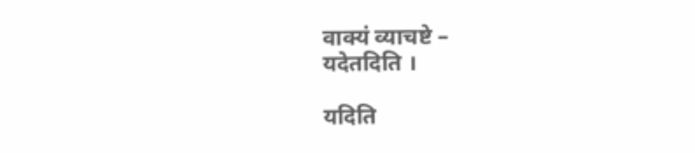वाक्यं व्याचष्टे –
यदेतदिति ।

यदिति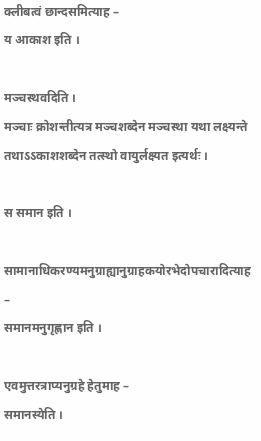क्लीबत्वं छान्दसमित्याह –
य आकाश इति ।

मञ्चस्थवदिति ।
मञ्चाः क्रोशन्तीत्यत्र मञ्चशब्देन मञ्चस्था यथा लक्ष्यन्ते तथाऽऽकाशशब्देन तत्स्थो वायुर्लक्ष्यत इत्यर्थः ।

स समान इति ।

सामानाधिकरण्यमनुग्राह्यानुग्राहकयोरभेदोपचारादित्याह –
समानमनुगृह्णान इति ।

एवमुत्तरत्राप्यनुग्रहे हेतुमाह –
समानस्येति ।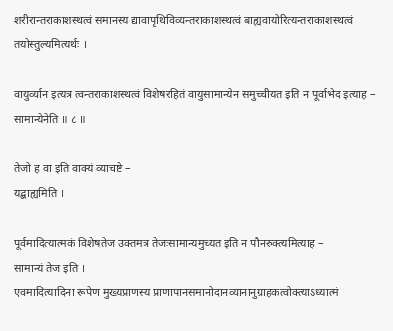शरीरान्तराकाशस्थत्वं समानस्य द्यावापृथिविव्यन्तराकाशस्थत्वं बाह्यवायोरित्यन्तराकाशस्थत्वं तयोस्तुल्यमित्यर्थः ।

वायुर्व्यान इत्यत्र त्वन्तराकाशस्थत्वं विशेषरहितं वायुसामान्येन समुच्चीयत इति न पूर्वाभेद इत्याह –
सामान्येनेति ॥ ८ ॥

तेजो ह वा इति वाक्यं व्याचष्टे –
यद्बाह्यमिति ।

पूर्वमादित्यात्मकं विशेषतेज उक्तमत्र तेजःसामान्यमुच्यत इति न पौनरुक्त्यमित्याह –
सामान्यं तेज इति ।
एवमादित्यादिना रूपेण मुख्यप्राणस्य प्राणापानसमानोदानव्यानानुग्राहकत्वोक्त्याऽध्यात्मं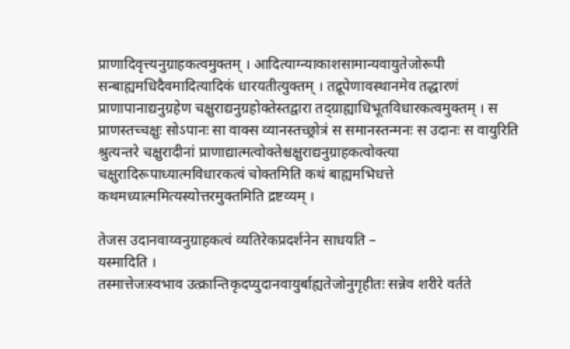प्राणादिवृत्त्यनुग्राहकत्वमुक्तम् । आदित्याग्न्याकाशसामान्यवायुतेजोरूपी सन्बाह्यमधिदैवमादित्यादिकं धारयतीत्युक्तम् । तद्रूपेणावस्थानमेव तद्धारणं प्राणापानाद्यनुग्रहेण चक्षुराद्यनुग्रहोक्तेस्तद्वारा तद्ग्राह्याधिभूतविधारकत्वमुक्तम् । स प्राणस्तच्चक्षुः सोऽपानः सा वाक्स व्यानस्तच्छ्रोत्रं स समानस्तन्मनः स उदानः स वायुरिति श्रुत्यन्तरे चक्षुरादीनां प्राणाद्यात्मत्वोक्तेश्चक्षुराद्यनुग्राहकत्वोक्त्या चक्षुरादिरूपाध्यात्मविधारकत्वं चोक्तमिति कथं बाह्यमभिधत्ते कथमध्यात्ममित्यस्योत्तरमुक्तमिति द्रष्टव्यम् ।

तेजस उदानवाय्वनुग्राहकत्वं व्यतिरेकप्रदर्शनेन साधयति –
यस्मादिति ।
तस्मात्तेजःस्वभाव उत्क्रान्तिकृदप्युदानवायुर्बाह्यतेजोनुगृहीतः सन्नेव शरीरे वर्तते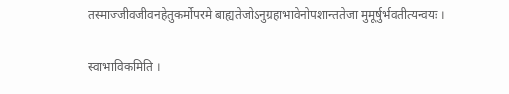तस्माज्जीवजीवनहेतुकर्मोपरमे बाह्यतेजोऽनुग्रहाभावेनोपशान्ततेजा मुमूर्षुर्भवतीत्यन्वयः ।

स्वाभाविकमिति ।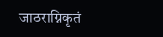जाठराग्निकृतं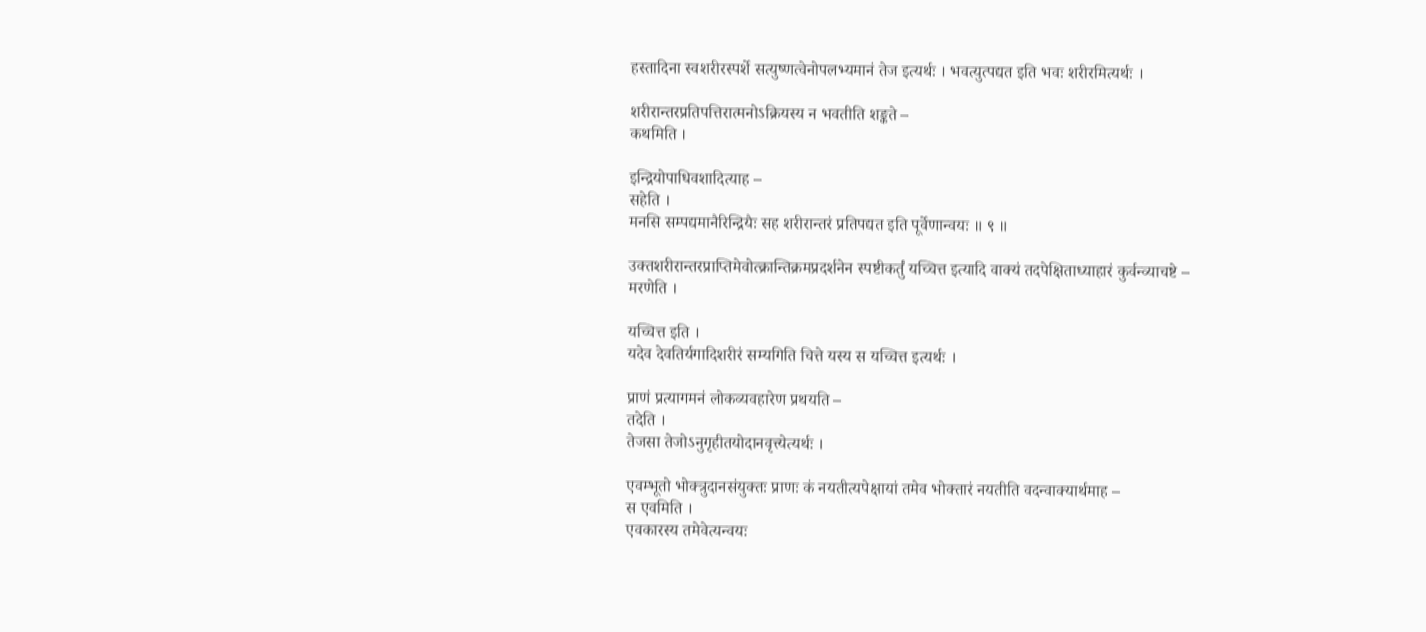हस्तादिना स्वशरीरस्पर्शे सत्युष्णत्वेनोपलभ्यमानं तेज इत्यर्थः । भवत्युत्पद्यत इति भवः शरीरमित्यर्थः ।

शरीरान्तरप्रतिपत्तिरात्मनोऽक्रियस्य न भवतीति शङ्कते –
कथमिति ।

इन्द्रियोपाधिवशादित्याह –
सहेति ।
मनसि सम्पद्यमानैरिन्द्रियैः सह शरीरान्तरं प्रतिपद्यत इति पूर्वेणान्वयः ॥ ९ ॥

उक्तशरीरान्तरप्राप्तिमेवोत्क्रान्तिक्रमप्रदर्शनेन स्पष्टीकर्तुं यच्चित्त इत्यादि वाक्यं तदपेक्षिताध्याहारं कुर्वन्व्याचष्टे –
मरणेति ।

यच्चित्त इति ।
यदेव देवतिर्यगादिशरीरं सम्यगिति चित्ते यस्य स यच्चित्त इत्यर्थः ।

प्राणं प्रत्यागमनं लोकव्यवहारेण प्रथयति –
तदेति ।
तेजसा तेजोऽनुगृहीतयोदानवृत्त्येत्यर्थः ।

एवम्भूतो भोक्त्रुदानसंयुक्तः प्राणः कं नयतीत्यपेक्षायां तमेव भोक्तारं नयतीति वदन्वाक्यार्थमाह –
स एवमिति ।
एवकारस्य तमेवेत्यन्वयः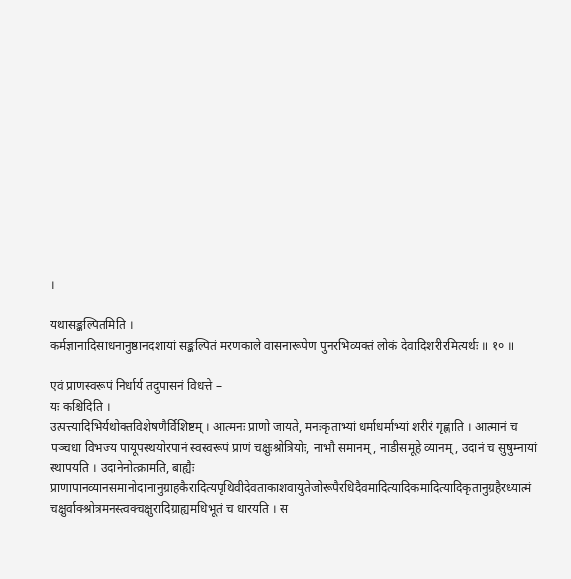।

यथासङ्कल्पितमिति ।
कर्मज्ञानादिसाधनानुष्ठानदशायां सङ्कल्पितं मरणकाले वासनारूपेण पुनरभिव्यक्तं लोकं देवादिशरीरमित्यर्थः ॥ १० ॥

एवं प्राणस्वरूपं निर्धार्य तदुपासनं विधत्ते –
यः कश्चिदिति ।
उत्पत्त्यादिभिर्यथोक्तविशेषणैर्विशिष्टम् । आत्मनः प्राणो जायते, मनःकृताभ्यां धर्माधर्माभ्यां शरीरं गृह्णाति । आत्मानं च पञ्चधा विभज्य पायूपस्थयोरपानं स्वस्वरूपं प्राणं चक्षुःश्रोत्रियोः, नाभौ समानम्, नाडीसमूहे व्यानम्, उदानं च सुषुम्नायां स्थापयति । उदानेनोत्क्रामति, बाह्यैः प्राणापानव्यानसमानोदानानुग्राहकैरादित्यपृथिवीदेवताकाशवायुतेजोरूपैरधिदैवमादित्यादिकमादित्यादिकृतानुग्रहैरध्यात्मं चक्षुर्वाक्श्रोत्रमनस्त्वक्चक्षुरादिग्राह्यमधिभूतं च धारयति । स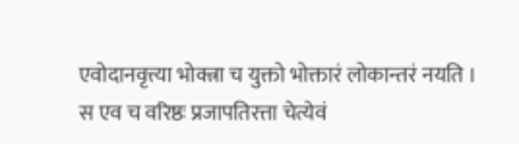एवोदानवृत्त्या भोक्त्रा च युक्तो भोक्तारं लोकान्तरं नयति । स एव च वरिष्ठः प्रजापतिरत्ता चेत्येवं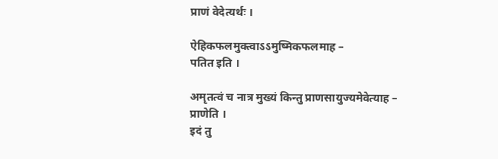प्राणं वेदेत्यर्थः ।

ऐहिकफलमुक्त्वाऽऽमुष्मिकफलमाह –
पतित इति ।

अमृतत्वं च नात्र मुख्यं किन्तु प्राणसायुज्यमेवेत्याह –
प्राणेति ।
इदं तु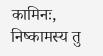कामिनः, निष्कामस्य तु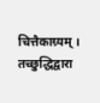चित्तैकाग्र्यम् । तच्छुद्धिद्वारा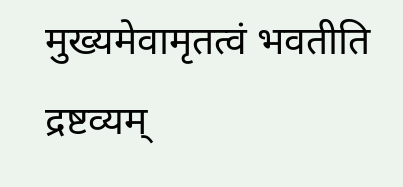मुख्यमेवामृतत्वं भवतीति द्रष्टव्यम्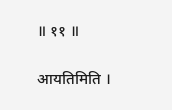॥ ११ ॥

आयतिमिति ।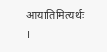आयातिमित्यर्थः ।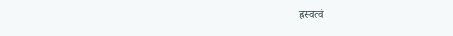ह्रस्वत्वं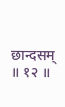छान्दसम् ॥ १२ ॥